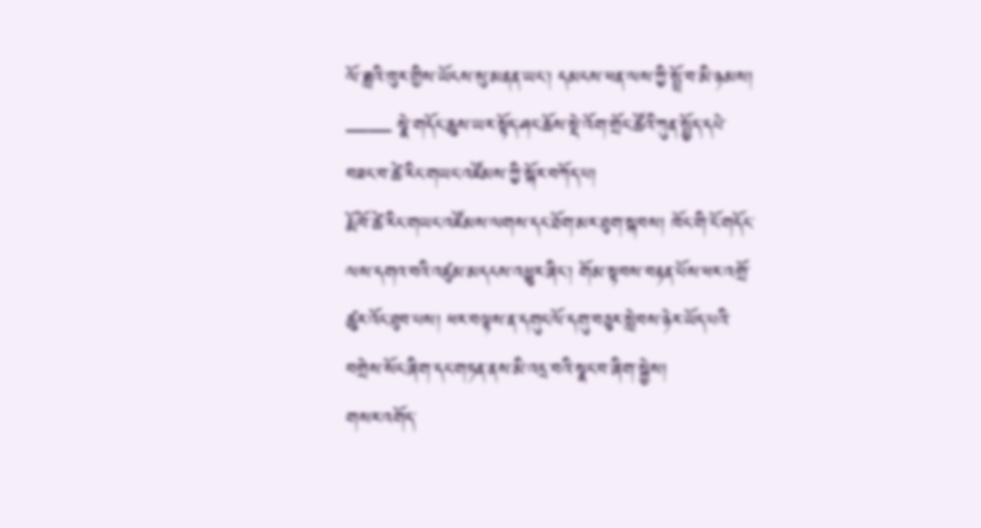ལོ་ཟླའི་ཁུར་གྱིས་ཡོངས་སུ་མནན་ཡང་། དམངས་ཕན་ལས་ཀྱི་སྤྲོ་བ་མི་ཉམས།
—— སྣེ་གདོང་ཆུས་ཡར་སྟོད་ཤང་ཆོས་སྡེ་འོག་གྲོང་ཚོའི་ཀུན་སྤྱོད་དཔེ་བཟང་བ་ཚེ་རིང་གཡང་འཛོམས་ཀྱི་སྐོར་བཀོད་པ།
རྨོ་བོ་ཚེ་རིང་གཡང་འཛོམས་ལགས་དང་ཐོག་མར་ཐུག་སྐབས། ཁོང་གི་ངོ་གདོང་ལས་དགའ་བའི་འཛུམ་མདངས་འཕྱུར་ཞིང་། གོམ་སྟབས་བརྟན་པོས་ཕར་འགྲོ་ཚུར་འོང་ཐུབ་པས། ཕར་བལྟས་ན་དགུང་ལོ་དགུ་བཅུར་སླེབས་ཉེར་ཡོད་པའི་བགྲེས་སོང་ཞིག་དང་གཏན་ནས་མི་འདྲ་བའི་སྣང་བ་ཞིག་སྐྱེས།
གསར་འགོད་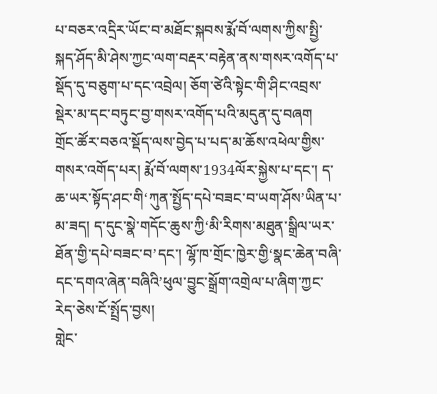པ་བཅར་འདྲིར་ཡོང་བ་མཐོང་སྐབས་རྨོ་བོ་ལགས་ཀྱིས་སྤྱི་སྐད་ཤོད་མི་ཤེས་ཀྱང་ལག་བརྡར་བརྟེན་ནས་གསར་འགོད་པ་སྡོད་དུ་བཅུག་པ་དང་འབྲེལ། ཅོག་ཙེའི་སྟེང་གི་ཤིང་འབྲས་སྡེར་མ་དང་བཏུང་བྱ་གསར་འགོད་པའི་མདུན་དུ་བཞག
གྲོང་ཚོར་བཅའ་སྡོད་ལས་བྱེད་པ་པད་མ་ཆོས་འཕེལ་གྱིས་གསར་འགོད་པར། རྨོ་བོ་ལགས་1934ལོར་སྐྱེས་པ་དང་། ད་ཆ་ཡར་སྟོད་ཤང་གི‘ཀུན་སྤྱོད་དཔེ་བཟང་བ་ཡག་ཤོས’ཡིན་པ་མ་ཟད། ད་དུང་སྣེ་གདོང་ཆུས་ཀྱི‘མི་རིགས་མཐུན་སྒྲིལ་ཡར་ཐོན་གྱི་དཔེ་བཟང་བ’དང་། ལྷོ་ཁ་གྲོང་ཁྱེར་གྱི‘སྣང་ཆེན་བཞི་དང་དགའ་ཞེན་བཞིའི’ཕུལ་བྱུང་སྒྲོག་འགྲེལ་པ་ཞིག་ཀྱང་རེད་ཅེས་ངོ་སྤྲོད་བྱས།
གླེང་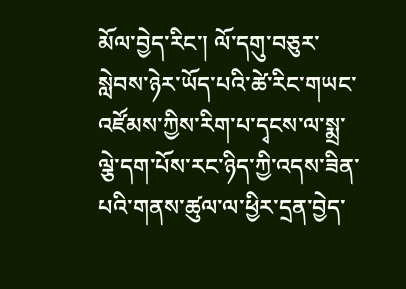མོལ་བྱེད་རིང་། ལོ་དགུ་བཅུར་སླེབས་ཉེར་ཡོད་པའི་ཚེ་རིང་གཡང་འཛོམས་ཀྱིས་རིག་པ་དྭངས་ལ་སྨྲ་ལྕེ་དག་པོས་རང་ཉིད་ཀྱི་འདས་ཟིན་པའི་གནས་ཚུལ་ལ་ཕྱིར་དྲན་བྱེད་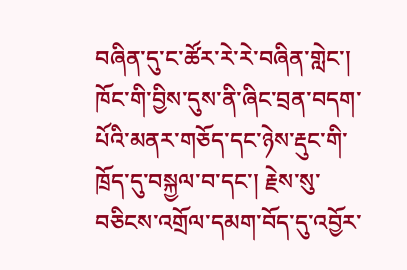བཞིན་དུ་ང་ཚོར་རེ་རེ་བཞིན་གླེང་།
ཁོང་གི་བྱིས་དུས་ནི་ཞིང་བྲན་བདག་པོའི་མནར་གཅོད་དང་ཉེས་རྡུང་གི་ཁྲོད་དུ་བསྐྱལ་བ་དང་། རྗེས་སུ་བཅིངས་འགྲོལ་དམག་བོད་དུ་འབྱོར་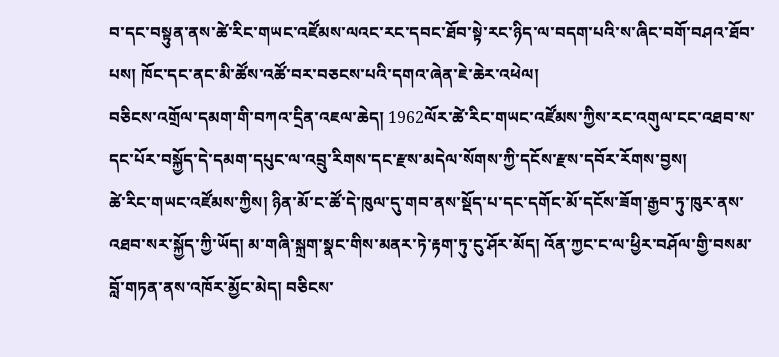བ་དང་བསྟུན་ནས་ཚེ་རིང་གཡང་འཛོམས་ལའང་རང་དབང་ཐོབ་སྟེ་རང་ཉིད་ལ་བདག་པའི་ས་ཞིང་བགོ་བཤའ་ཐོབ་པས། ཁོང་དང་ནང་མི་ཚོས་འཚོ་བར་བཅངས་པའི་དགའ་ཞེན་ཇེ་ཆེར་འཕེལ།
བཅིངས་འགྲོལ་དམག་གི་བཀའ་དྲིན་འཇལ་ཆེད། 1962ལོར་ཚེ་རིང་གཡང་འཛོམས་ཀྱིས་རང་འགུལ་ངང་འཐབ་ས་དང་པོར་བསྐྱོད་དེ་དམག་དཔུང་ལ་འབྲུ་རིགས་དང་རྫས་མདེལ་སོགས་ཀྱི་དངོས་རྫས་དབོར་རོགས་བྱས།
ཚེ་རིང་གཡང་འཛོམས་ཀྱིས། ཉིན་མོ་ང་ཚོ་དེ་ཁུལ་དུ་གབ་ནས་སྡོད་པ་དང་དགོང་མོ་དངོས་ཟོག་རྒྱབ་ཏུ་ཁུར་ནས་འཐབ་སར་སྐྱོད་ཀྱི་ཡོད། མ་གཞི་སྐྲག་སྣང་གིས་མནར་ཏེ་རྟག་ཏུ་ངུ་ཤོར་མོད། འོན་ཀྱང་ང་ལ་ཕྱིར་བཤོལ་གྱི་བསམ་བློ་གཏན་ནས་འཁོར་མྱོང་མེད། བཅིངས་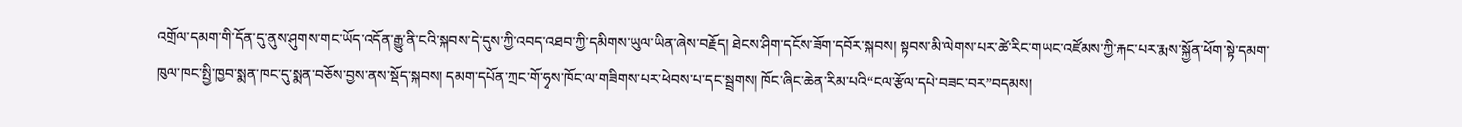འགྲོལ་དམག་གི་དོན་དུ་ནུས་ཤུགས་གང་ཡོད་འདོན་རྒྱུ་ནི་ངའི་སྐབས་དེ་དུས་ཀྱི་འབད་འཐབ་ཀྱི་དམིགས་ཡུལ་ཡིན་ཞེས་བརྗོད། ཐེངས་ཤིག་དངོས་ཟོག་དབོར་སྐབས། སྟབས་མི་ལེགས་པར་ཚེ་རིང་གཡང་འཛོམས་ཀྱི་རྐང་པར་རྨས་སྐྱོན་ཕོག་སྟེ་དམག་ཁུལ་ཁང་སྤྱི་ཁྱབ་སྨན་ཁང་དུ་སྨན་བཅོས་བྱས་ནས་སྡོད་སྐབས། དམག་དཔོན་ཀྲང་གོ་ཧྭས་ཁོང་ལ་གཟིགས་པར་ཕེབས་པ་དང་སྦྲགས། ཁོང་ཞིང་ཆེན་རིམ་པའི“ངལ་རྩོལ་དཔེ་བཟང་བར”བདམས།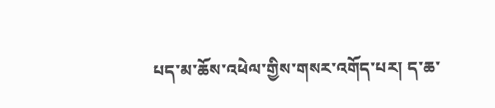པད་མ་ཆོས་འཕེལ་གྱིས་གསར་འགོད་པར། ད་ཆ་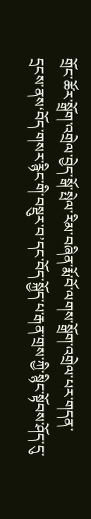གྲོང་ཚོར་སྒྲོག་འགྲེལ་བྱེད་སྒོ་སྤེལ་རིམ་བཞིན་རྨོ་བོ་ལགས་སྒྲོག་འགྲེལ་པར་གདན་དྲངས་ནས‘བོད་གསར་རྙིང་གི་བསྡུར་བ’དང་བོད་སྐྱོད་པ་རྒན་གྲས་ཀྱི་སྙིང་སྟོབས་ཤོད་དུ་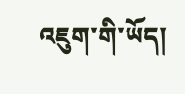འཇུག་གི་ཡོད།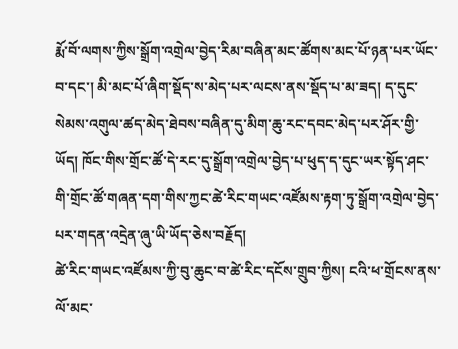རྨོ་བོ་ལགས་ཀྱིས་སྒྲོག་འགྲེལ་བྱེད་རིམ་བཞིན་མང་ཚོགས་མང་པོ་ཉན་པར་ཡོང་བ་དང་། མི་མང་པོ་ཞིག་སྡོད་ས་མེད་པར་ལངས་ནས་སྡོད་པ་མ་ཟད། ད་དུང་སེམས་འགུལ་ཚད་མེད་ཐེབས་བཞིན་དུ་མིག་ཆུ་རང་དབང་མེད་པར་ཤོར་གྱི་ཡོད། ཁོང་གིས་གྲོང་ཚོ་དེ་རང་དུ་སྒྲོག་འགྲེལ་བྱེད་པ་ཕུད་ད་དུང་ཡར་སྟོད་ཤང་གི་གྲོང་ཚོ་གཞན་དག་གིས་ཀྱང་ཚེ་རིང་གཡང་འཛོམས་རྟག་ཏུ་སྒྲོག་འགྲེལ་བྱེད་པར་གདན་འདྲེན་ཞུ་ཡི་ཡོད་ཅེས་བརྗོད།
ཚེ་རིང་གཡང་འཛོམས་ཀྱི་བུ་ཆུང་བ་ཚེ་རིང་དངོས་གྲུབ་ཀྱིས། ངའི་ཕ་གྲོངས་ནས་ལོ་མང་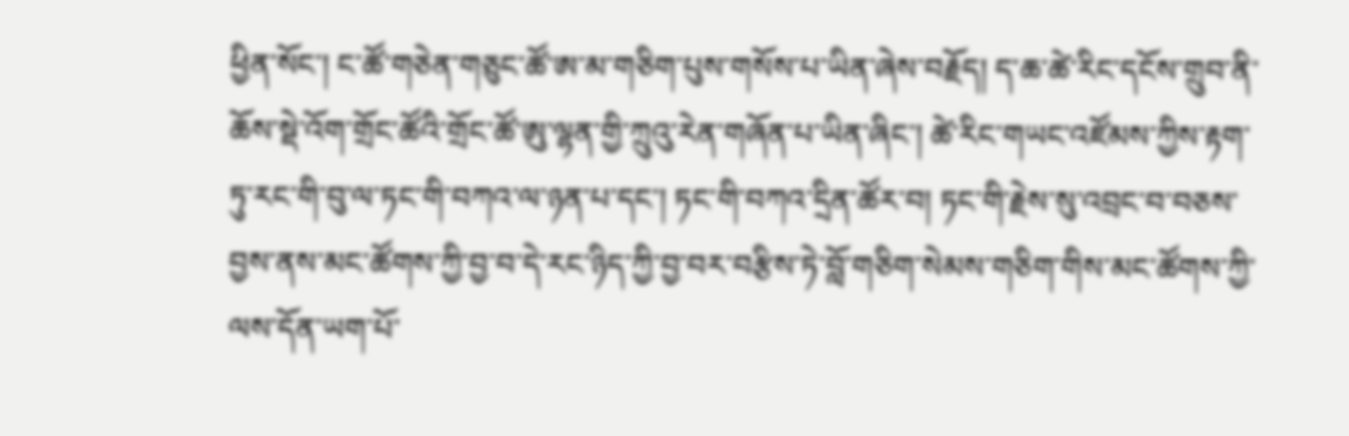ཕྱིན་སོང་། ང་ཚོ་གཅེན་གཅུང་ཚོ་ཨ་མ་གཅིག་པུས་གསོས་པ་ཡིན་ཞེས་བརྗོད། ད་ཆ་ཚེ་རིང་དངོས་གྲུབ་ནི་ཆོས་སྡེ་འོག་གྲོང་ཚོའི་གྲོང་ཚོ་ཨུ་ལྷན་གྱི་ཀྲུའུ་རེན་གཞོན་པ་ཡིན་ཞིང་། ཚེ་རིང་གཡང་འཛོམས་ཀྱིས་རྟག་ཏུ་རང་གི་བུ་ལ་ཏང་གི་བཀའ་ལ་ཉན་པ་དང་། ཏང་གི་བཀའ་དྲིན་ཚོར་བ། ཏང་གི་རྗེས་སུ་འབྲང་བ་བཅས་བྱས་ནས་མང་ཚོགས་ཀྱི་བྱ་བ་དེ་རང་ཉིད་ཀྱི་བྱ་བར་བརྩིས་ཏེ་བློ་གཅིག་སེམས་གཅིག་གིས་མང་ཚོགས་ཀྱི་ལས་དོན་ཡག་པོ་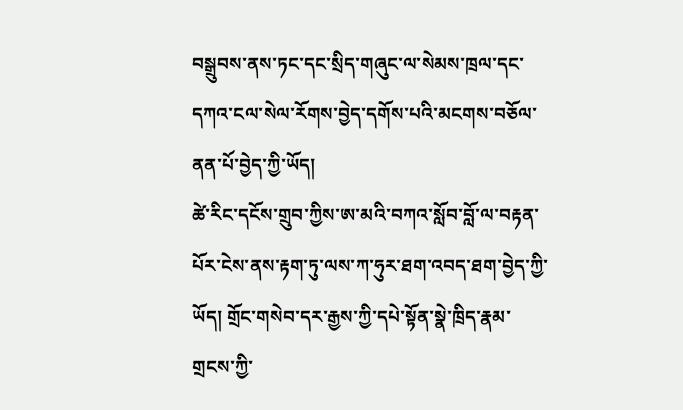བསྒྲུབས་ནས་ཏང་དང་སྲིད་གཞུང་ལ་སེམས་ཁྲལ་དང་དཀའ་ངལ་སེལ་རོགས་བྱེད་དགོས་པའི་མངགས་བཅོལ་ནན་པོ་བྱེད་ཀྱི་ཡོད།
ཚེ་རིང་དངོས་གྲུབ་ཀྱིས་ཨ་མའི་བཀའ་སློབ་བློ་ལ་བརྟན་པོར་ངེས་ནས་རྟག་ཏུ་ལས་ཀ་ཧུར་ཐག་འབད་ཐག་བྱེད་ཀྱི་ཡོད། གྲོང་གསེབ་དར་རྒྱས་ཀྱི་དཔེ་སྟོན་སྣེ་ཁྲིད་རྣམ་གྲངས་ཀྱི་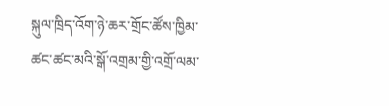སྐུལ་ཁྲིད་འོག་ཉེ་ཆར་གྲོང་ཚོས་ཁྱིམ་ཚང་ཚང་མའི་སྒོ་འགྲམ་གྱི་འགྲོ་ལམ་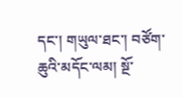དང་། གཡུལ་ཐང་། བཙོག་ཆུའི་མདོང་ལམ། སྔོ་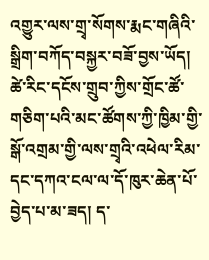འགྱུར་ལས་གྲྭ་སོགས་རྨང་གཞིའི་སྒྲིག་བཀོད་བསྐྱར་བཟོ་བྱས་ཡོད། ཚེ་རིང་དངོས་གྲུབ་ཀྱིས་གྲོང་ཚོ་གཅིག་པའི་མང་ཚོགས་ཀྱི་ཁྱིམ་གྱི་སྒོ་འགྲམ་གྱི་ལས་གྲྭའི་འཕེལ་རིམ་དང་དཀའ་ངལ་ལ་དོ་ཁུར་ཆེན་པོ་བྱེད་པ་མ་ཟད། ད་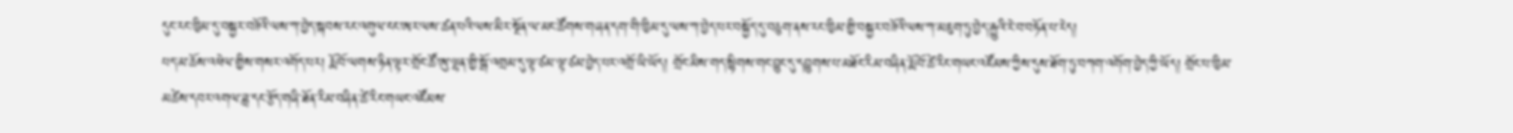དུང་རང་ཁྱིམ་དུ་བསྐྱར་བཟོའི་ལས་ཀ་བྱེད་སྐབས་རང་འགུལ་ངང་ཨར་ལས་ཚན་པའི་ལས་མིར་སྔོན་ལ་མང་ཚོགས་གཞན་དག་གི་ཁྱིམ་དུ་ལས་ཀ་བྱེད་པར་བསྐྱོད་དུ་བཅུག་ནས་རང་ཁྱིམ་གྱི་བསྐྱར་བཟོའི་ལས་ཀ་མཇུག་ཏུ་བྱེད་རྒྱུའི་རེ་བ་བཏོན་པ་རེད།
པད་མ་ཆོས་འཕེལ་གྱིས་གསར་འགོད་པར། རྨོ་བོ་ལགས་ཉིན་ལྟར་གྲོང་ཚོ་ཨུ་ལྷན་གྱི་སྒོ་འགྲམ་དུ་ལྟ་ཙམ་ལྟ་ཙམ་བྱེད་པར་འགྲོ་ཡི་ཡོད། གྲོང་མིས་གད་སྙིགས་གང་བྱུང་དུ་དབྱུགས་པ་མཐོང་རིམ་བཞིན་རྨོ་བོ་ཚེ་རིང་གཡང་འཛོམས་ཀྱིས་དུས་ཐོག་ཏུ་བཀག་འགོག་བྱེད་ཀྱི་ཡོད། གྲོང་པ་ཁྱིམ་མཚེས་དབར་འགལ་ཟླ་དང་རྩོད་གཞི་ཐོན་རིམ་བཞིན་ཚེ་རིང་གཡང་འཛོམས་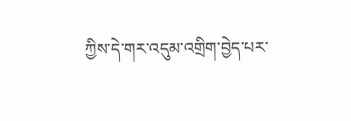ཀྱིས་དེ་གར་འདུམ་འགྲིག་བྱེད་པར་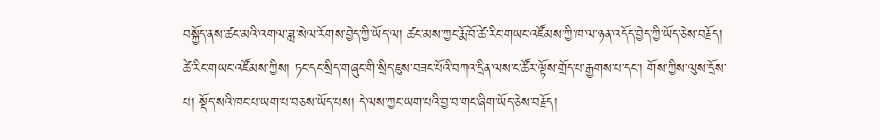བསྐྱོད་ནས་ཚང་མའི་འགལ་ཟླ་སེལ་རོགས་བྱེད་ཀྱི་ཡོད་ལ། ཚང་མས་ཀྱང་རྨོ་བོ་ཚེ་རིང་གཡང་འཛོམས་ཀྱི་ཁ་ལ་ཉན་འདོད་བྱེད་ཀྱི་ཡོད་ཅེས་བརྗོད།
ཚེ་རིང་གཡང་འཛོམས་ཀྱིས། ཏང་དང་སྲིད་གཞུང་གི་སྲིད་ཇུས་བཟང་པོའི་བཀའ་དྲིན་ལས་ང་ཚོར་ལྟོས་གྲོད་པ་རྒྱགས་པ་དང་། གོས་ཀྱིས་ལུས་དྲོས་པ། སྡོད་སའི་ཁང་པ་ཡག་པ་བཅས་ཡོད་པས། དེ་ལས་ཀྱང་ཡག་པའི་བྱ་བ་གང་ཞིག་ཡོད་ཅེས་བརྗོད།